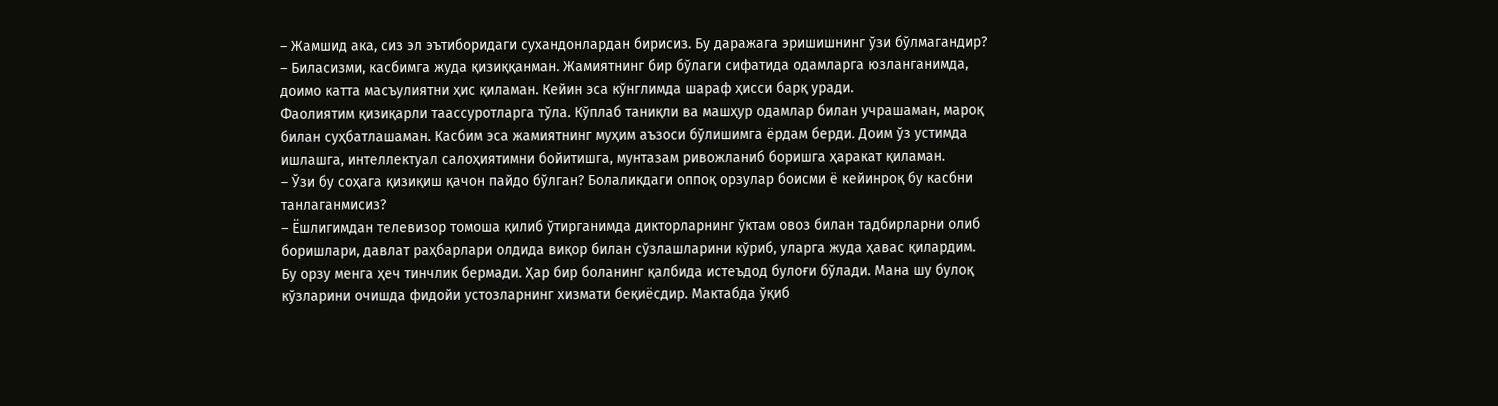– Жамшид ака, сиз эл эътиборидаги сухандонлардан бирисиз. Бу даражага эришишнинг ўзи бўлмагандир?
– Биласизми, касбимга жуда қизиққанман. Жамиятнинг бир бўлаги сифатида одамларга юзланганимда, доимо катта масъулиятни ҳис қиламан. Кейин эса кўнглимда шараф ҳисси барқ уради.
Фаолиятим қизиқарли таассуротларга тўла. Кўплаб таниқли ва машҳур одамлар билан учрашаман, мароқ билан суҳбатлашаман. Касбим эса жамиятнинг муҳим аъзоси бўлишимга ёрдам берди. Доим ўз устимда ишлашга, интеллектуал салоҳиятимни бойитишга, мунтазам ривожланиб боришга ҳаракат қиламан.
– Ўзи бу соҳага қизиқиш қачон пайдо бўлган? Болаликдаги оппоқ орзулар боисми ё кейинроқ бу касбни танлаганмисиз?
– Ёшлигимдан телевизор томоша қилиб ўтирганимда дикторларнинг ўктам овоз билан тадбирларни олиб боришлари, давлат раҳбарлари олдида виқор билан сўзлашларини кўриб, уларга жуда ҳавас қилардим. Бу орзу менга ҳеч тинчлик бермади. Ҳар бир боланинг қалбида истеъдод булоғи бўлади. Мана шу булоқ кўзларини очишда фидойи устозларнинг хизмати беқиёсдир. Мактабда ўқиб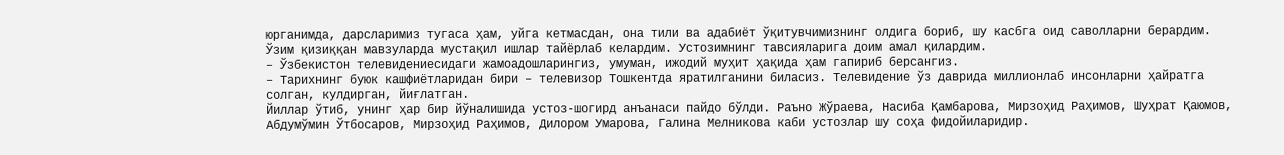юрганимда, дарсларимиз тугаса ҳам, уйга кетмасдан, она тили ва адабиёт ўқитувчимизнинг олдига бориб, шу касбга оид саволларни берардим. Ўзим қизиққан мавзуларда мустақил ишлар тайёрлаб келардим. Устозимнинг тавсияларига доим амал қилардим.
– Ўзбекистон телевидениесидаги жамоадошларингиз, умуман, ижодий муҳит ҳақида ҳам гапириб берсангиз.
– Тарихнинг буюк кашфиётларидан бири – телевизор Тошкентда яратилганини биласиз. Телевидение ўз даврида миллионлаб инсонларни ҳайратга солган, кулдирган, йиғлатган.
Йиллар ўтиб, унинг ҳар бир йўналишида устоз-шогирд анъанаси пайдо бўлди. Раъно Жўраева, Насиба Қамбарова, Мирзоҳид Раҳимов, Шуҳрат Қаюмов, Абдумўмин Ўтбосаров, Мирзоҳид Раҳимов, Дилором Умарова, Галина Мелникова каби устозлар шу соҳа фидойиларидир.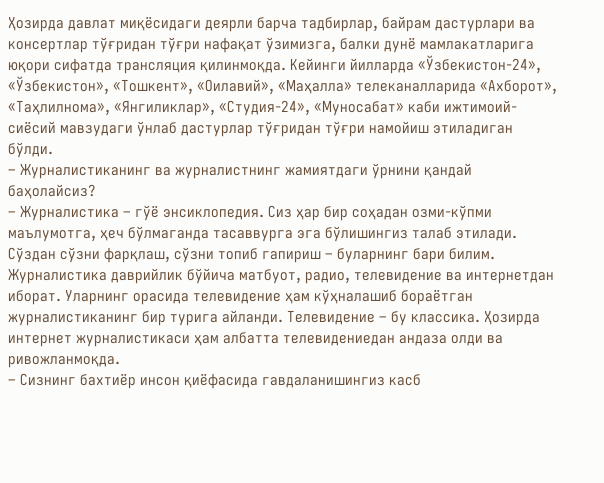Ҳозирда давлат миқёсидаги деярли барча тадбирлар, байрам дастурлари ва консертлар тўғридан тўғри нафақат ўзимизга, балки дунё мамлакатларига юқори сифатда трансляция қилинмоқда. Кейинги йилларда «Ўзбекистон-24», «Ўзбекистон», «Тошкент», «Оилавий», «Маҳалла» телеканалларида «Ахборот», «Таҳлилнома», «Янгиликлар», «Студия-24», «Муносабат» каби ижтимоий-сиёсий мавзудаги ўнлаб дастурлар тўғридан тўғри намойиш этиладиган бўлди.
– Журналистиканинг ва журналистнинг жамиятдаги ўрнини қандай баҳолайсиз?
– Журналистика – гўё энсиклопедия. Сиз ҳар бир соҳадан озми-кўпми маълумотга, ҳеч бўлмаганда тасаввурга эга бўлишингиз талаб этилади. Сўздан сўзни фарқлаш, сўзни топиб гапириш – буларнинг бари билим. Журналистика даврийлик бўйича матбуот, радио, телевидение ва интернетдан иборат. Уларнинг орасида телевидение ҳам кўҳналашиб бораётган журналистиканинг бир турига айланди. Телевидение – бу классика. Ҳозирда интернет журналистикаси ҳам албатта телевидениедан андаза олди ва ривожланмоқда.
– Сизнинг бахтиёр инсон қиёфасида гавдаланишингиз касб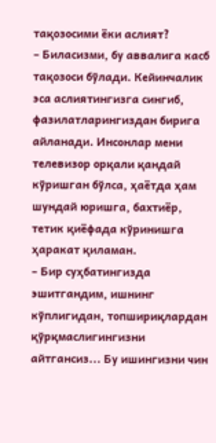тақозосими ёки аслият?
– Биласизми, бу аввалига касб тақозоси бўлади. Кейинчалик эса аслиятингизга сингиб, фазилатларингиздан бирига айланади. Инсонлар мени телевизор орқали қандай кўришган бўлса, ҳаётда ҳам шундай юришга, бахтиёр, тетик қиёфада кўринишга ҳаракат қиламан.
– Бир суҳбатингизда эшитгандим, ишнинг кўплигидан, топшириқлардан қўрқмаслигингизни айтгансиз... Бу ишингизни чин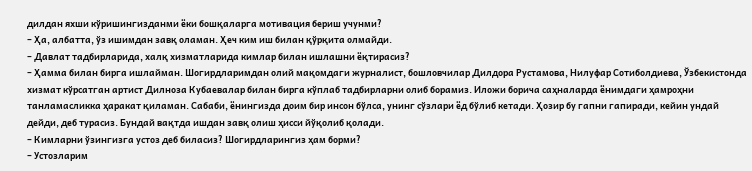дилдан яхши кўришингизданми ёки бошқаларга мотивация бериш учунми?
– Ҳа, албатта, ўз ишимдан завқ оламан. Ҳеч ким иш билан қўрқита олмайди.
– Давлат тадбирларида, халқ хизматларида кимлар билан ишлашни ёқтирасиз?
– Ҳамма билан бирга ишлайман. Шогирдларимдан олий мақомдаги журналист, бошловчилар Дилдора Рустамова, Нилуфар Сотиболдиева, Ўзбекистонда хизмат кўрсатган артист Дилноза Кубаевалар билан бирга кўплаб тадбирларни олиб борамиз. Иложи борича саҳналарда ёнимдаги ҳамроҳни танламасликка ҳаракат қиламан. Сабаби, ёнингизда доим бир инсон бўлса, унинг сўзлари ёд бўлиб кетади. Ҳозир бу гапни гапиради, кейин ундай дейди, деб турасиз. Бундай вақтда ишдан завқ олиш ҳисси йўқолиб қолади.
– Кимларни ўзингизга устоз деб биласиз? Шогирдларингиз ҳам борми?
– Устозларим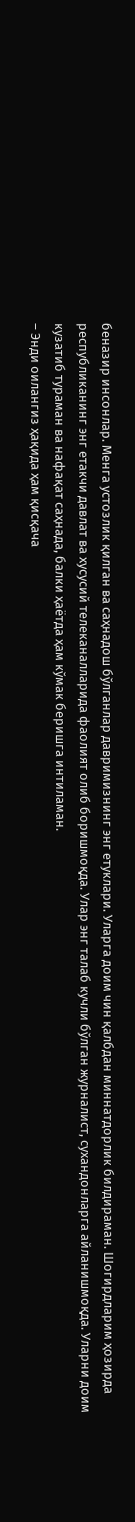беназир инсонлар. Менга устозлик қилган ва саҳнадош бўлганлар давримизнинг энг етуклари. Уларга доим чин қалбдан миннатдорлик билдираман. Шогирдларим ҳозирда республиканинг энг етакчи давлат ва хусусий телеканалларида фаолият олиб боришмоқда. Улар энг талаб кучли бўлган журналист, сухандонларга айланишмоқда. Уларни доим кузатиб тураман ва нафақат саҳнада, балки ҳаётда ҳам кўмак беришга интиламан.
– Энди оилангиз ҳақида ҳам қисқача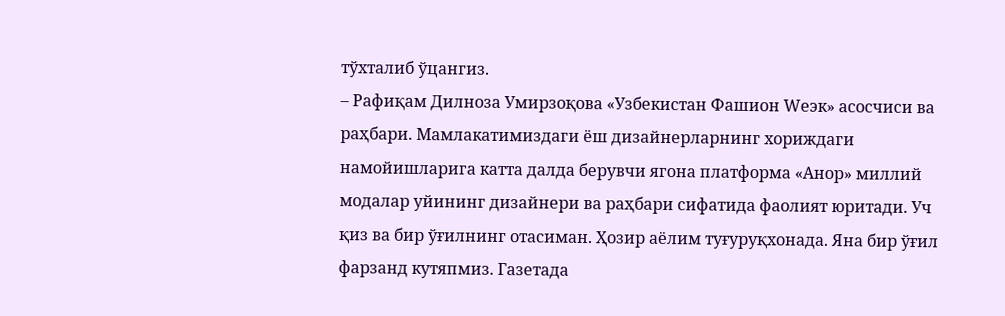тўхталиб ўцангиз.
– Рафиқам Дилноза Умирзоқова «Узбекистан Фашион Wеэк» асосчиси ва раҳбари. Мамлакатимиздаги ёш дизайнерларнинг хориждаги намойишларига катта далда берувчи ягона платформа «Анор» миллий модалар уйининг дизайнери ва раҳбари сифатида фаолият юритади. Уч қиз ва бир ўғилнинг отасиман. Ҳозир аёлим туғуруқхонада. Яна бир ўғил фарзанд кутяпмиз. Газетада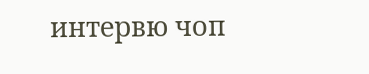интервю чоп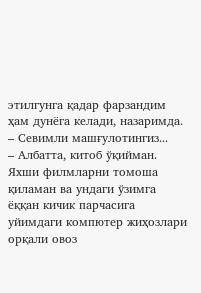этилгунга қадар фарзандим ҳам дунёга келади, назаримда.
– Севимли машғулотингиз...
– Албатта, китоб ўқийман. Яхши филмларни томоша қиламан ва ундаги ўзимга ёққан кичик парчасига уйимдаги компютер жиҳозлари орқали овоз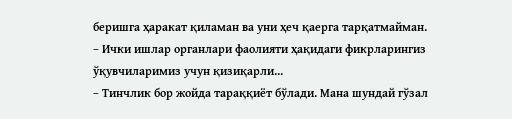беришга ҳаракат қиламан ва уни ҳеч қаерга тарқатмайман.
– Ички ишлар органлари фаолияти ҳақидаги фикрларингиз ўқувчиларимиз учун қизиқарли...
– Тинчлик бор жойда тараққиёт бўлади. Мана шундай гўзал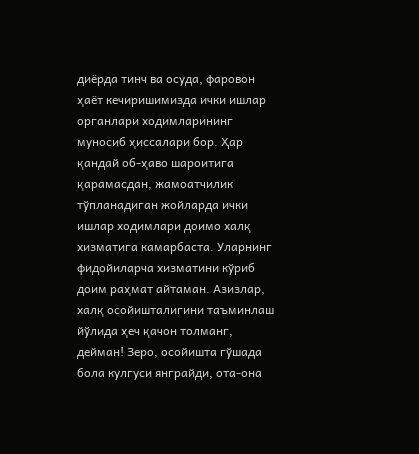диёрда тинч ва осуда, фаровон ҳаёт кечиришимизда ички ишлар органлари ходимларининг муносиб ҳиссалари бор. Ҳар қандай об-ҳаво шароитига қарамасдан, жамоатчилик тўпланадиган жойларда ички ишлар ходимлари доимо халқ хизматига камарбаста. Уларнинг фидойиларча хизматини кўриб доим раҳмат айтаман. Азизлар, халқ осойишталигини таъминлаш йўлида ҳеч қачон толманг, дейман! Зеро, осойишта гўшада бола кулгуси янграйди, ота-она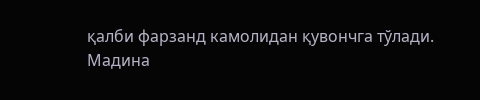қалби фарзанд камолидан қувончга тўлади.
Мадина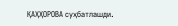ҚАҲҲОРОВА суҳбатлашди.